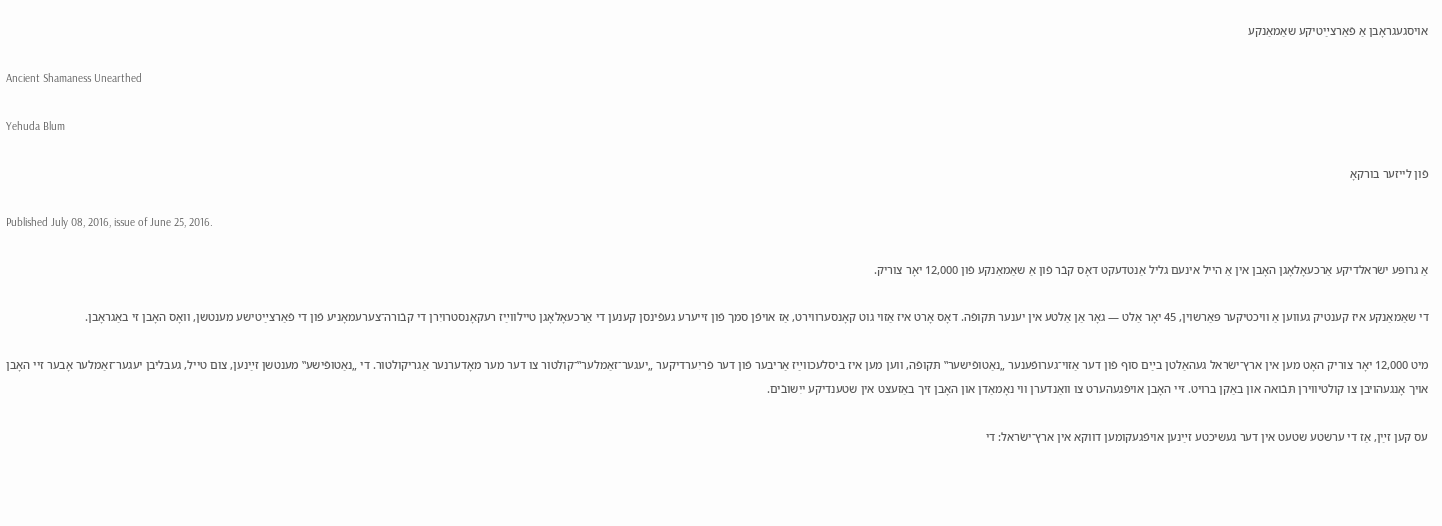אויסגעגראָבן אַ פֿאַרצײַטיקע שאַמאַנקע

Ancient Shamaness Unearthed

Yehuda Blum

פֿון לייזער בורקאָ

Published July 08, 2016, issue of June 25, 2016.

אַ גרופּע ישׂראלדיקע אַרכעאָלאָגן האָבן אין אַ הייל אינעם גליל אַנטדעקט דאָס קבֿר פֿון אַ שאַמאַנקע פֿון 12,000 יאָר צוריק.

די שאַמאַנקע איז קענטיק געווען אַ וויכטיקער פּאַרשוין, 45 יאָר אַלט — גאָר אַן אַלטע אין יענער תּקופֿה. דאָס אָרט איז אַזוי גוט קאָנסערווירט, אַז אויפֿן סמך פֿון זייערע געפֿינסן קענען די אַרכעאָלאָגן טיילווײַז רעקאָנסטרויִרן די קבֿורה־צערעמאָניע פֿון די פֿאַרצײַטישע מענטשן, וואָס האָבן זי באַגראָבן.

מיט 12,000 יאָר צוריק האָט מען אין ארץ־ישׂראל געהאַלטן בײַם סוף פֿון דער אַזוי־גערופֿענער „נאַטופֿישער‟ תּקופֿה, ווען מען איז ביסלעכווײַז אַריבער פֿון דער פֿריִערדיקער „יעגער־זאַמלער‟־קולטור צו דער מער מאָדערנער אַגריקולטור. די „נאַטופֿישע‟ מענטשן זײַנען, צום טייל, געבליבן יעגער־זאַמלער אָבער זיי האָבן אויך אָנגעהויבן צו קולטיווירן תּבֿואה און באַקן ברויט. זיי האָבן אויפֿגעהערט צו וואַנדערן ווי נאָמאַדן און האָבן זיך באַזעצט אין שטענדיקע ייִשובֿים.

עס קען זײַן, אַז די ערשטע שטעט אין דער געשיכטע זײַנען אויפֿגעקומען דווקא אין ארץ־ישׂראל: די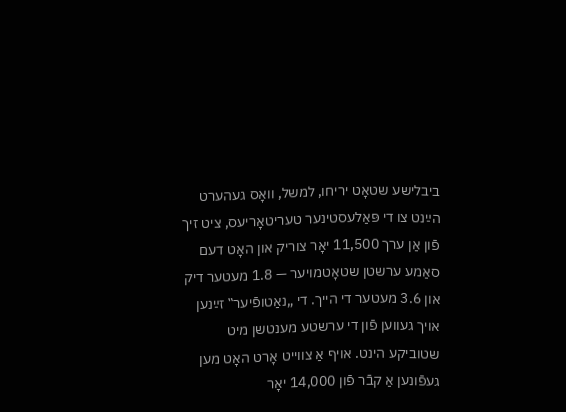ביבלישע שטאָט יריחו, למשל, וואָס געהערט הײַנט צו די פּאַלעסטינער טעריטאָריעס, ציט זיך פֿון אַן ערך 11,500 יאָר צוריק און האָט דעם סאַמע ערשטן שטאָטמויער — 1.8 מעטער דיק און 3.6 מעטער די הייך. די „נאַטופֿיער‟ זײַנען אויך געווען פֿון די ערשטע מענטשן מיט שטוביקע הינט. אויף אַ צווייט אָרט האָט מען געפֿונען אַ קבֿר פֿון 14,000 יאָר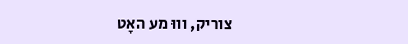צוריק, וווּ מע האָט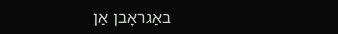באַגראָבן אַן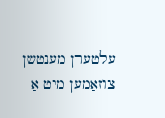עלטערן מענטשן צוזאַמען מיט אַ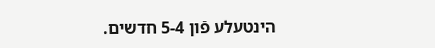הינטעלע פֿון 5-4 חדשים.